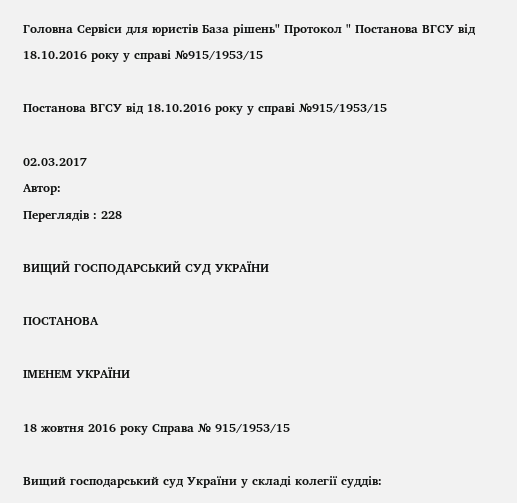Головна Сервіси для юристів База рішень" Протокол " Постанова ВГСУ від 18.10.2016 року у справі №915/1953/15

Постанова ВГСУ від 18.10.2016 року у справі №915/1953/15

02.03.2017
Автор:
Переглядів : 228

ВИЩИЙ ГОСПОДАРСЬКИЙ СУД УКРАЇНИ

ПОСТАНОВА

ІМЕНЕМ УКРАЇНИ

18 жовтня 2016 року Справа № 915/1953/15

Вищий господарський суд України у складі колегії суддів: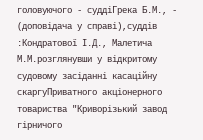головуючого - суддіГрека Б.М., - (доповідача у справі),суддів :Кондратової І.Д., Малетича М.М.розглянувши у відкритому судовому засіданні касаційну скаргуПриватного акціонерного товариства "Криворізький завод гірничого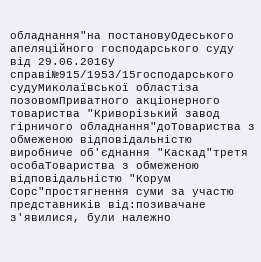обладнання"на постановуОдеського апеляційного господарського суду від 29.06.2016у справі№915/1953/15господарського судуМиколаївської областіза позовомПриватного акціонерного товариства "Криворізький завод гірничого обладнання"доТовариства з обмеженою відповідальністю виробниче об'єднання "Каскад"третя особаТовариства з обмеженою відповідальністю "Корум Сорс"простягнення суми за участю представників від:позивачане з'явилися, були належно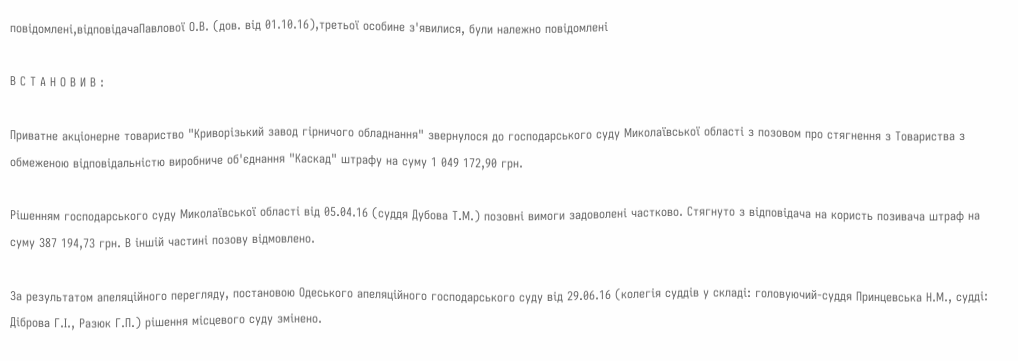повідомлені,відповідачаПавлової О.В. (дов. від 01.10.16),третьої особине з'явилися, були належно повідомлені

В С Т А Н О В И В :

Приватне акціонерне товариство "Криворізький завод гірничого обладнання" звернулося до господарського суду Миколаївської області з позовом про стягнення з Товариства з обмеженою відповідальністю виробниче об'єднання "Каскад" штрафу на суму 1 049 172,90 грн.

Рішенням господарського суду Миколаївської області від 05.04.16 (суддя Дубова Т.М.) позовні вимоги задоволені частково. Стягнуто з відповідача на користь позивача штраф на суму 387 194,73 грн. В іншій частині позову відмовлено.

За результатом апеляційного перегляду, постановою Одеського апеляційного господарського суду від 29.06.16 (колегія суддів у складі: головуючий-суддя Принцевська Н.М., судді: Діброва Г.І., Разюк Г.П.) рішення місцевого суду змінено.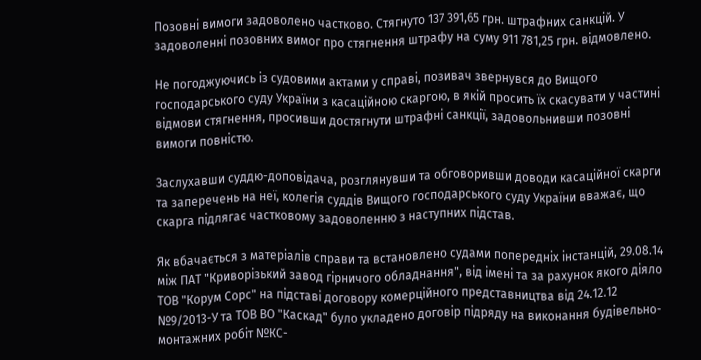Позовні вимоги задоволено частково. Стягнуто 137 391,65 грн. штрафних санкцій. У задоволенні позовних вимог про стягнення штрафу на суму 911 781,25 грн. відмовлено.

Не погоджуючись із судовими актами у справі, позивач звернувся до Вищого господарського суду України з касаційною скаргою, в якій просить їх скасувати у частині відмови стягнення, просивши достягнути штрафні санкції, задовольнивши позовні вимоги повністю.

Заслухавши суддю-доповідача, розглянувши та обговоривши доводи касаційної скарги та заперечень на неї, колегія суддів Вищого господарського суду України вважає, що скарга підлягає частковому задоволенню з наступних підстав.

Як вбачається з матеріалів справи та встановлено судами попередніх інстанцій, 29.08.14 між ПАТ "Криворізький завод гірничого обладнання", від імені та за рахунок якого діяло ТОВ "Корум Сорс" на підставі договору комерційного представництва від 24.12.12 №9/2013-У та ТОВ ВО "Каскад" було укладено договір підряду на виконання будівельно-монтажних робіт №КС-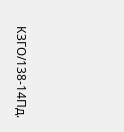КЗГО/138-14Пд.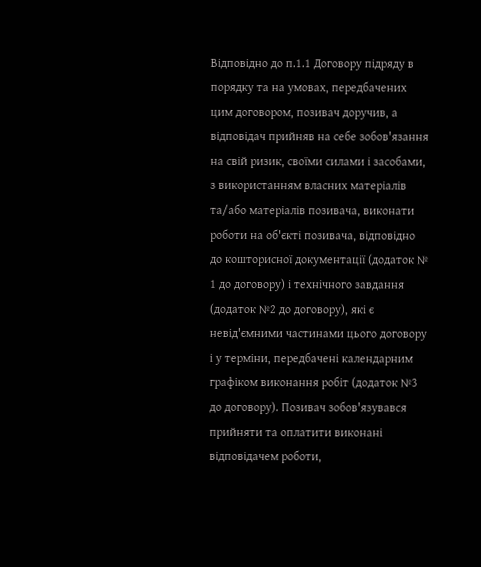Відповідно до п.1.1 Договору підряду в порядку та на умовах, передбачених цим договором, позивач доручив, а відповідач прийняв на себе зобов'язання на свій ризик, своїми силами і засобами, з використанням власних матеріалів та/або матеріалів позивача, виконати роботи на об'єкті позивача, відповідно до кошторисної документації (додаток № 1 до договору) і технічного завдання (додаток №2 до договору), які є невід'ємними частинами цього договору і у терміни, передбачені календарним графіком виконання робіт (додаток №3 до договору). Позивач зобов'язувався прийняти та оплатити виконані відповідачем роботи,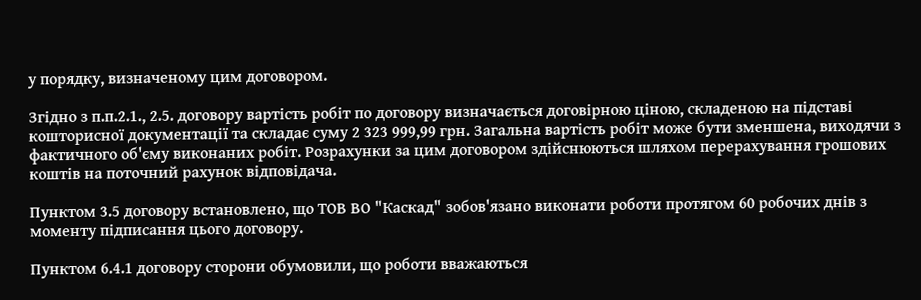у порядку, визначеному цим договором.

Згідно з п.п.2.1., 2.5. договору вартість робіт по договору визначається договірною ціною, складеною на підставі кошторисної документації та складає суму 2 323 999,99 грн. Загальна вартість робіт може бути зменшена, виходячи з фактичного об'єму виконаних робіт. Розрахунки за цим договором здійснюються шляхом перерахування грошових коштів на поточний рахунок відповідача.

Пунктом 3.5 договору встановлено, що ТОВ ВО "Каскад" зобов'язано виконати роботи протягом 60 робочих днів з моменту підписання цього договору.

Пунктом 6.4.1 договору сторони обумовили, що роботи вважаються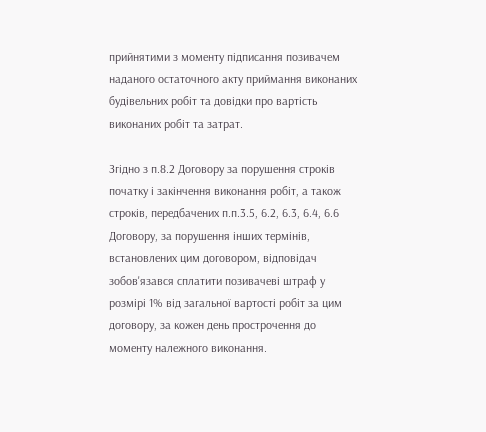прийнятими з моменту підписання позивачем наданого остаточного акту приймання виконаних будівельних робіт та довідки про вартість виконаних робіт та затрат.

Згідно з п.8.2 Договору за порушення строків початку і закінчення виконання робіт, а також строків, передбачених п.п.3.5, 6.2, 6.3, 6.4, 6.6 Договору, за порушення інших термінів, встановлених цим договором, відповідач зобов'язався сплатити позивачеві штраф у розмірі 1% від загальної вартості робіт за цим договору, за кожен день прострочення до моменту належного виконання.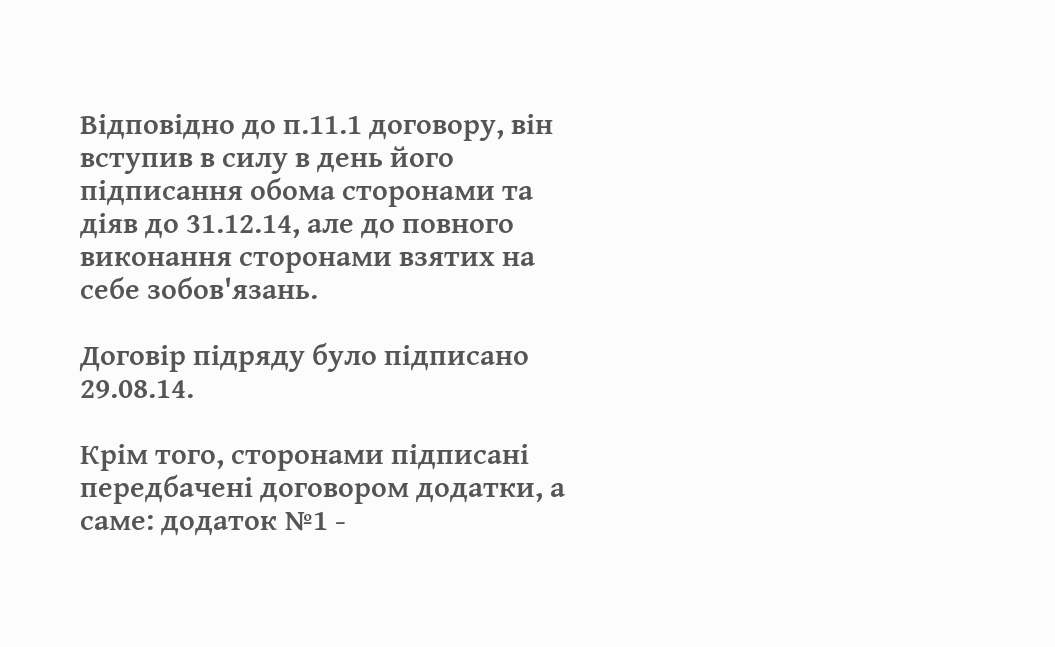Відповідно до п.11.1 договору, він вступив в силу в день його підписання обома сторонами та діяв до 31.12.14, але до повного виконання сторонами взятих на себе зобов'язань.

Договір підряду було підписано 29.08.14.

Крім того, сторонами підписані передбачені договором додатки, а саме: додаток №1 -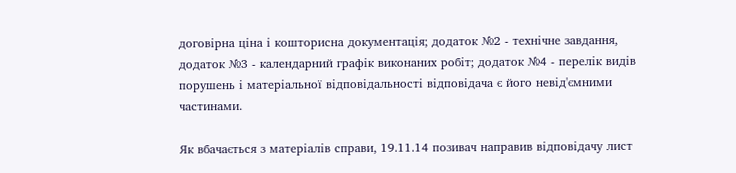договірна ціна і кошторисна документація; додаток №2 - технічне завдання, додаток №3 - календарний графік виконаних робіт; додаток №4 - перелік видів порушень і матеріальної відповідальності відповідача є його невід'ємними частинами.

Як вбачається з матеріалів справи, 19.11.14 позивач направив відповідачу лист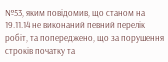№53, яким повідомив, що станом на 19.11.14 не виконаний певний перелік робіт, та попереджено, що за порушення строків початку та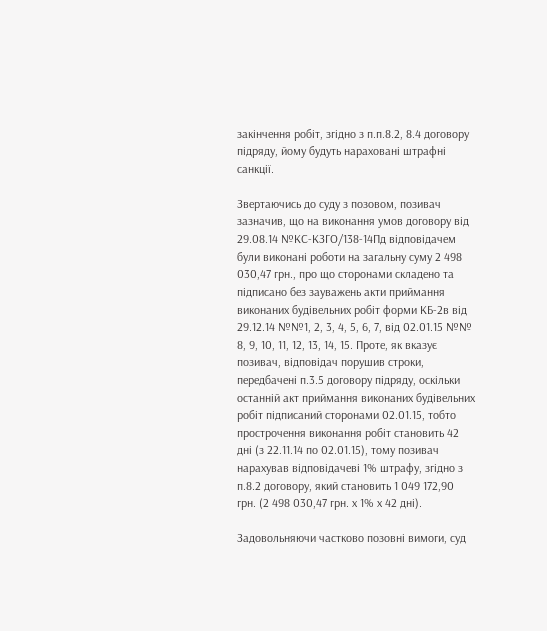закінчення робіт, згідно з п.п.8.2, 8.4 договору підряду, йому будуть нараховані штрафні санкції.

Звертаючись до суду з позовом, позивач зазначив, що на виконання умов договору від 29.08.14 №КС-КЗГО/138-14Пд відповідачем були виконані роботи на загальну суму 2 498 030,47 грн., про що сторонами складено та підписано без зауважень акти приймання виконаних будівельних робіт форми КБ-2в від 29.12.14 №№1, 2, 3, 4, 5, 6, 7, від 02.01.15 №№ 8, 9, 10, 11, 12, 13, 14, 15. Проте, як вказує позивач, відповідач порушив строки, передбачені п.3.5 договору підряду, оскільки останній акт приймання виконаних будівельних робіт підписаний сторонами 02.01.15, тобто прострочення виконання робіт становить 42 дні (з 22.11.14 по 02.01.15), тому позивач нарахував відповідачеві 1% штрафу, згідно з п.8.2 договору, який становить 1 049 172,90 грн. (2 498 030,47 грн. х 1% х 42 дні).

Задовольняючи частково позовні вимоги, суд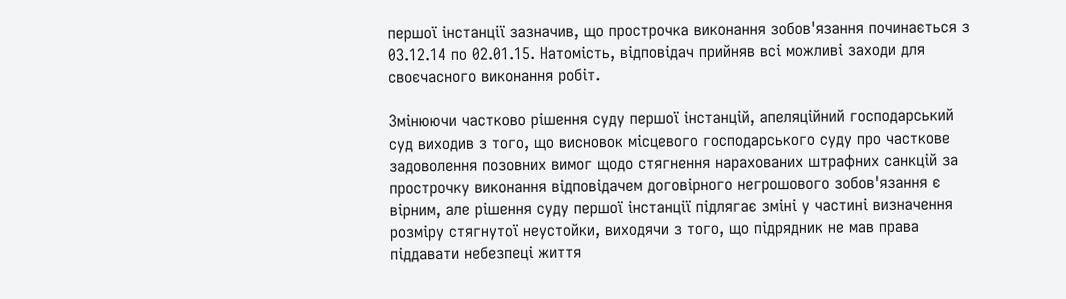першої інстанції зазначив, що прострочка виконання зобов'язання починається з 03.12.14 по 02.01.15. Натомість, відповідач прийняв всі можливі заходи для своєчасного виконання робіт.

Змінюючи частково рішення суду першої інстанцій, апеляційний господарський суд виходив з того, що висновок місцевого господарського суду про часткове задоволення позовних вимог щодо стягнення нарахованих штрафних санкцій за прострочку виконання відповідачем договірного негрошового зобов'язання є вірним, але рішення суду першої інстанції підлягає зміні у частині визначення розміру стягнутої неустойки, виходячи з того, що підрядник не мав права піддавати небезпеці життя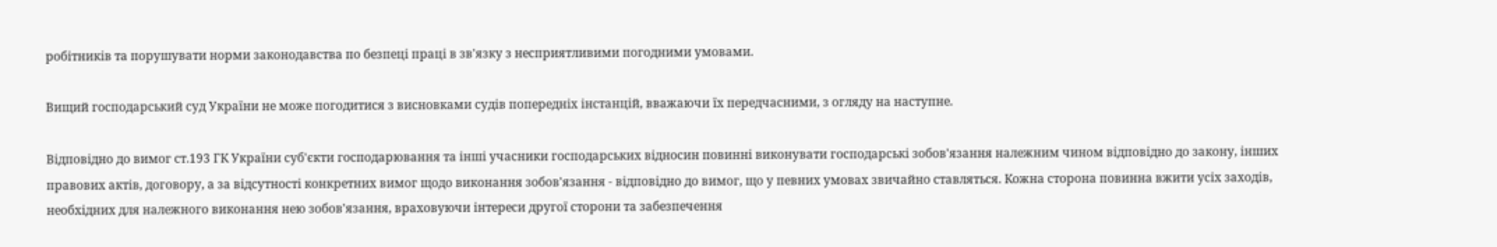робітників та порушувати норми законодавства по безпеці праці в зв'язку з несприятливими погодними умовами.

Вищий господарський суд України не може погодитися з висновками судів попередніх інстанцій, вважаючи їх передчасними, з огляду на наступне.

Відповідно до вимог ст.193 ГК України суб'єкти господарювання та інші учасники господарських відносин повинні виконувати господарські зобов'язання належним чином відповідно до закону, інших правових актів, договору, а за відсутності конкретних вимог щодо виконання зобов'язання - відповідно до вимог, що у певних умовах звичайно ставляться. Кожна сторона повинна вжити усіх заходів, необхідних для належного виконання нею зобов'язання, враховуючи інтереси другої сторони та забезпечення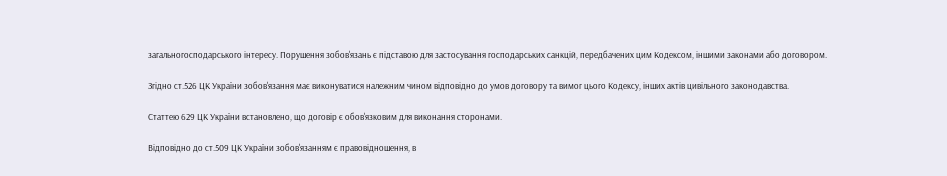загальногосподарського інтересу. Порушення зобов'язань є підставою для застосування господарських санкцій, передбачених цим Кодексом, іншими законами або договором.

Згідно ст.526 ЦК України зобов'язання має виконуватися належним чином відповідно до умов договору та вимог цього Кодексу, інших актів цивільного законодавства.

Статтею 629 ЦК України встановлено, що договір є обов'язковим для виконання сторонами.

Відповідно до ст.509 ЦК України зобов'язанням є правовідношення, в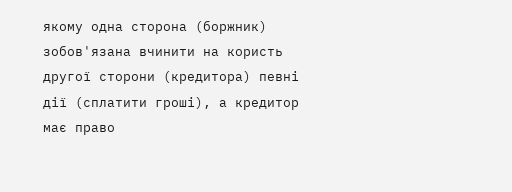якому одна сторона (боржник) зобов'язана вчинити на користь другої сторони (кредитора) певні дії (сплатити гроші), а кредитор має право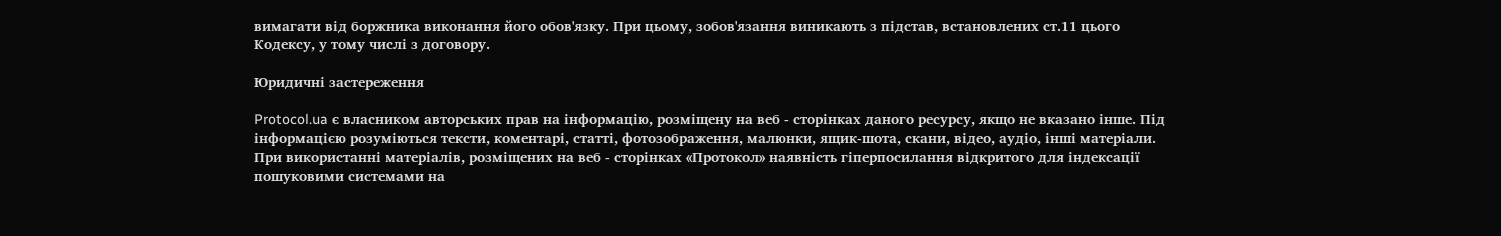вимагати від боржника виконання його обов'язку. При цьому, зобов'язання виникають з підстав, встановлених ст.11 цього Кодексу, у тому числі з договору.

Юридичні застереження

Protocol.ua є власником авторських прав на інформацію, розміщену на веб - сторінках даного ресурсу, якщо не вказано інше. Під інформацією розуміються тексти, коментарі, статті, фотозображення, малюнки, ящик-шота, скани, відео, аудіо, інші матеріали. При використанні матеріалів, розміщених на веб - сторінках «Протокол» наявність гіперпосилання відкритого для індексації пошуковими системами на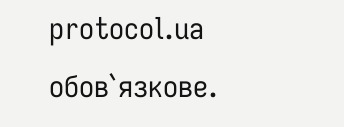protocol.ua обов`язкове.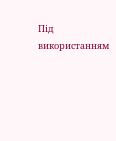Під використанням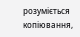розуміється копіювання,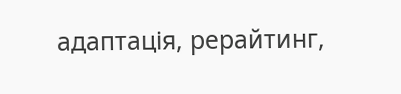адаптація, рерайтинг,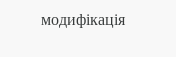модифікація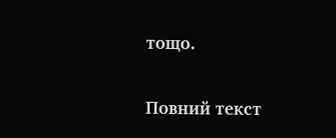тощо.

Повний текст